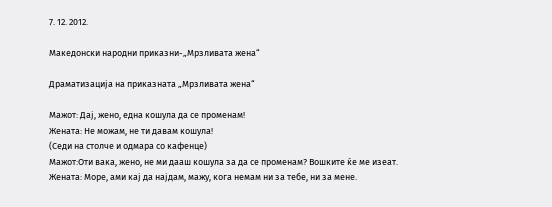7. 12. 2012.

Македонски народни приказни-„Мрзливата жена“

Драматизација на приказната „Мрзливата жена“

Мажот: Дај, жено, една кошула да се променам!
Жената: Не можам, не ти давам кошула!
(Седи на столче и одмара со кафенце)
Мажот:Оти вака, жено, не ми дааш кошула за да се променам? Вошките ќе ме изеат.
Жената: Море, ами кај да најдам, мажу, кога немам ни за тебе, ни за мене.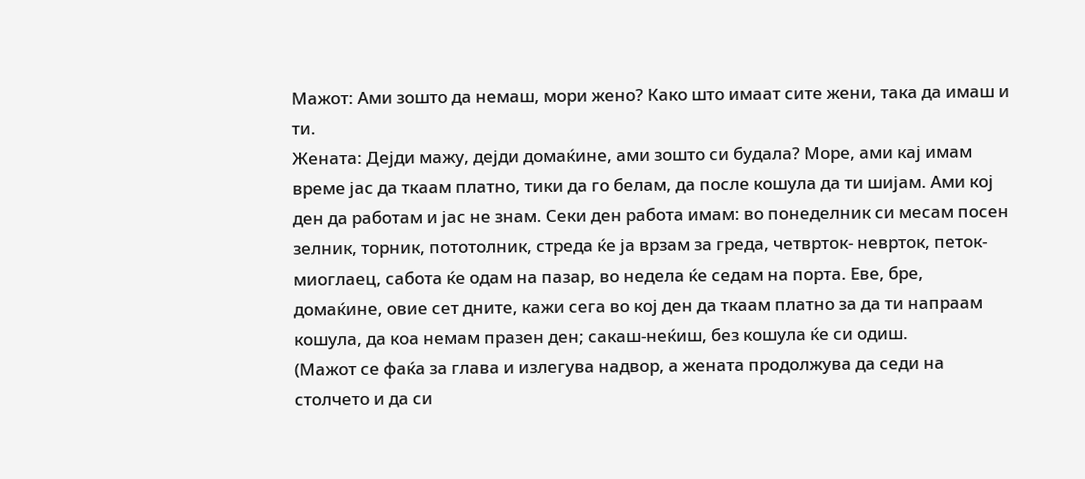Мажот: Ами зошто да немаш, мори жено? Како што имаат сите жени, така да имаш и ти.
Жената: Дејди мажу, дејди домаќине, ами зошто си будала? Море, ами кај имам време јас да ткаам платно, тики да го белам, да после кошула да ти шијам. Ами кој ден да работам и јас не знам. Секи ден работа имам: во понеделник си месам посен зелник, торник, пототолник, стреда ќе ја врзам за греда, четврток- неврток, петок-миоглаец, сабота ќе одам на пазар, во недела ќе седам на порта. Еве, бре,  домаќине, овие сет дните, кажи сега во кој ден да ткаам платно за да ти напраам кошула, да коа немам празен ден; сакаш-неќиш, без кошула ќе си одиш.
(Мажот се фаќа за глава и излегува надвор, а жената продолжува да седи на столчето и да си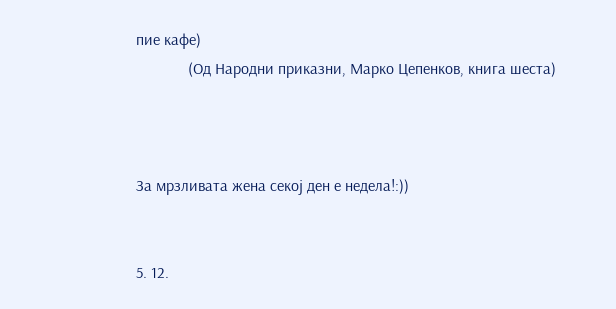пие кафе)
             (Од Народни приказни, Марко Цепенков, книга шеста)



За мрзливата жена секој ден е недела!:))


5. 12.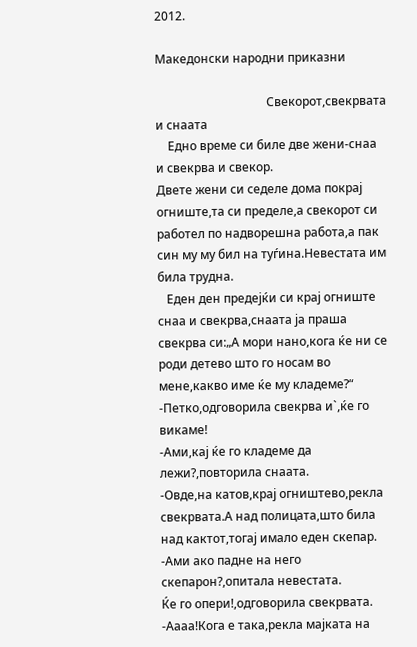2012.

Македонски народни приказни

                                     Свекорот,свекрвата и снаата
    Едно време си биле две жени-снаа и свекрва и свекор.
Двете жени си седеле дома покрај огниште,та си пределе,а свекорот си работел по надворешна работа,а пак син му му бил на туѓина.Невестата им
била трудна.
   Еден ден предејќи си крај огниште снаа и свекрва,снаата ја праша свекрва си:„А мори нано,кога ќе ни се роди детево што го носам во мене,какво име ќе му кладеме?“
-Петко,одговорила свекрва и`,ќе го викаме!
-Ами,кај ќе го кладеме да лежи?,повторила снаата.
-Овде,на катов,крај огништево,рекла свекрвата.А над полицата,што била над кактот,тогај имало еден скепар.
-Ами ако падне на него скепарон?,опитала невестата.
Ќе го опери!,одговорила свекрвата.
-Аааа!Кога е така,рекла мајката на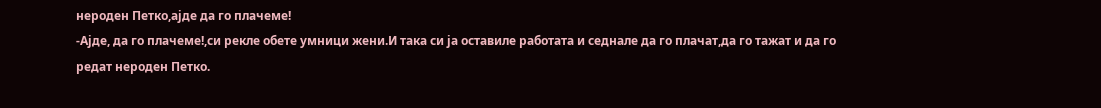нероден Петко,ајде да го плачеме!
-Ајде, да го плачеме!,си рекле обете умници жени.И така си ја оставиле работата и седнале да го плачат,да го тажат и да го редат нероден Петко.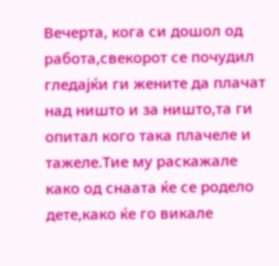Вечерта, кога си дошол од работа,свекорот се почудил гледајќи ги жените да плачат над ништо и за ништо,та ги опитал кого така плачеле и тажеле.Тие му раскажале како од снаата ќе се родело дете,како ќе го викале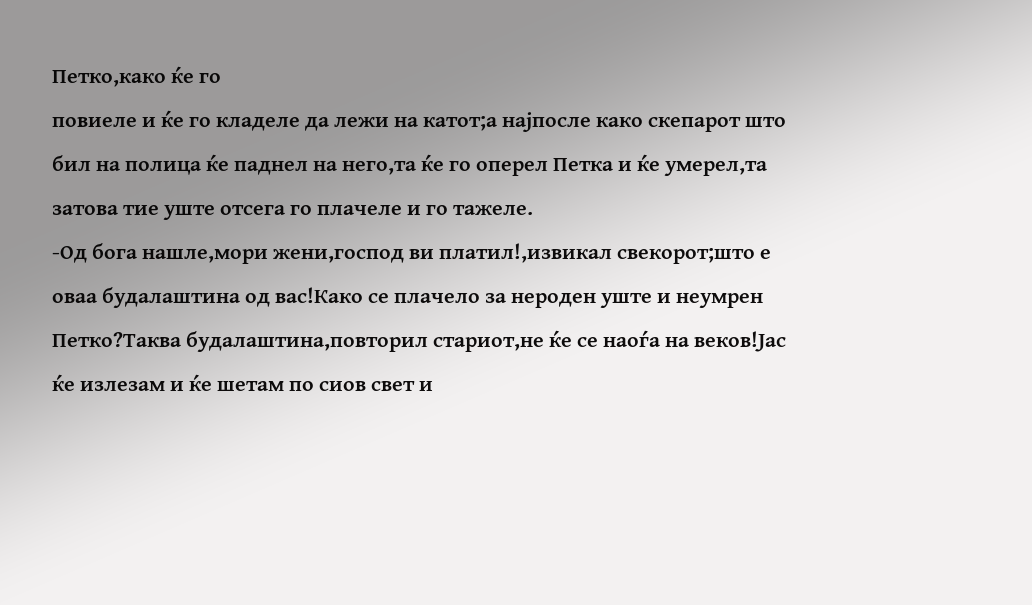Петко,како ќе го
повиеле и ќе го кладеле да лежи на катот;а најпосле како скепарот што бил на полица ќе паднел на него,та ќе го оперел Петка и ќе умерел,та затова тие уште отсега го плачеле и го тажеле.
-Од бога нашле,мори жени,господ ви платил!,извикал свекорот;што е оваа будалаштина од вас!Како се плачело за нероден уште и неумрен Петко?Таква будалаштина,повторил стариот,не ќе се наоѓа на веков!Јас ќе излезам и ќе шетам по сиов свет и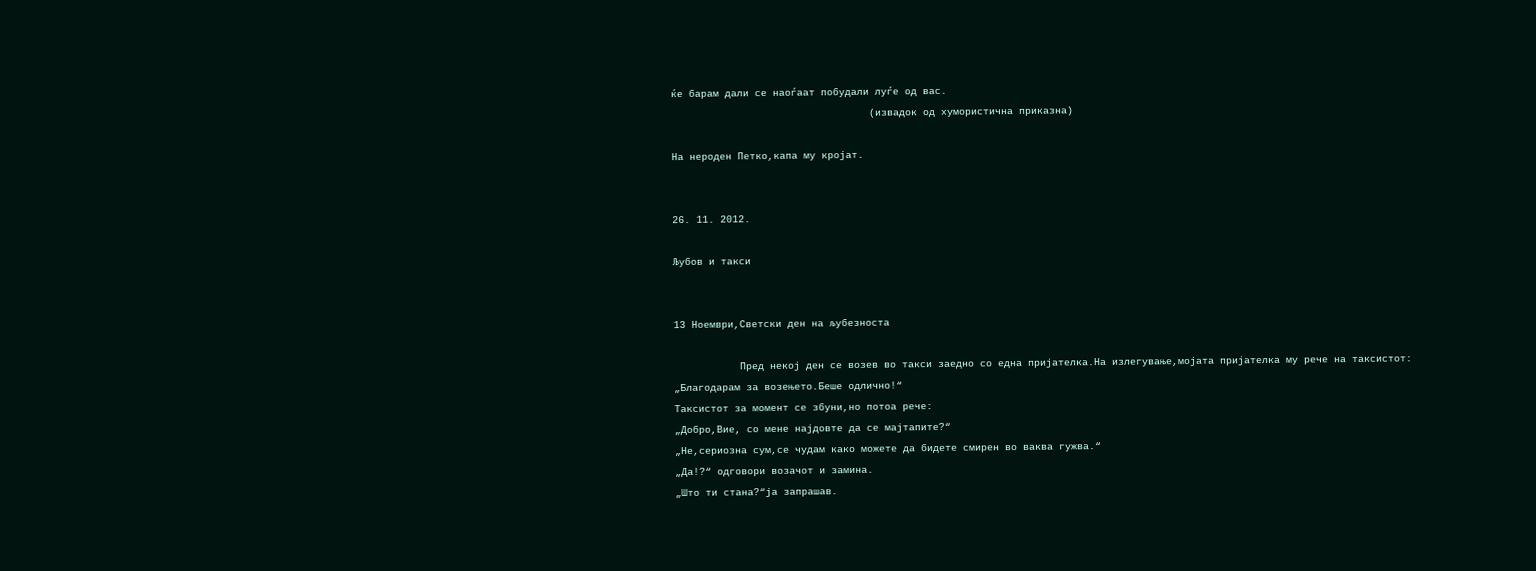ќе барам дали се наоѓаат побудали луѓе од вас.
                                 (извадок од хумористична приказна)

На нероден Петко,капа му кројат.


26. 11. 2012.

Љубов и такси


13 Ноември,Светски ден на љубезноста

           Пред некој ден се возев во такси заедно со една пријателка.На излегување,мојата пријателка му рече на таксистот:
„Благодарам за возењето.Беше одлично!“
Таксистот за момент се збуни,но потоа рече:
„Добро,Вие, со мене најдовте да се мајтапите?“
„Не,сериозна сум,се чудам како можете да бидете смирен во ваква гужва.“
„Да!?“ одговори возачот и замина.
„Што ти стана?“ја запрашав.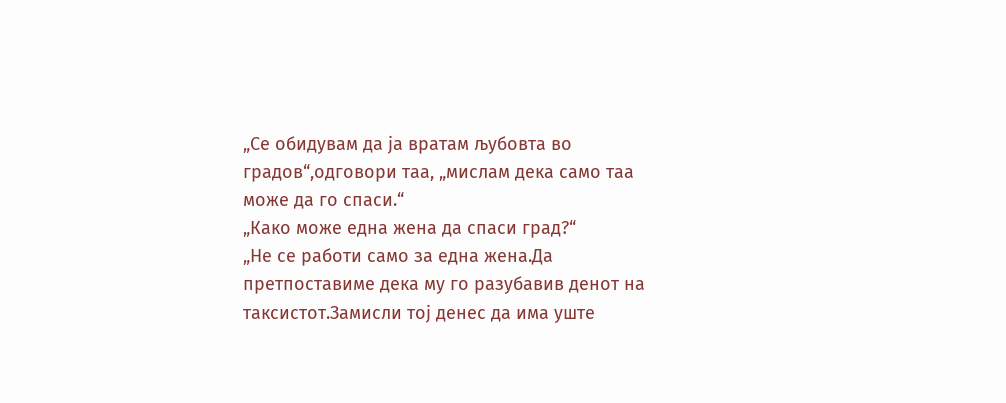„Се обидувам да ја вратам љубовта во градов“,одговори таа, „мислам дека само таа може да го спаси.“
„Како може една жена да спаси град?“
„Не се работи само за една жена.Да претпоставиме дека му го разубавив денот на таксистот.Замисли тој денес да има уште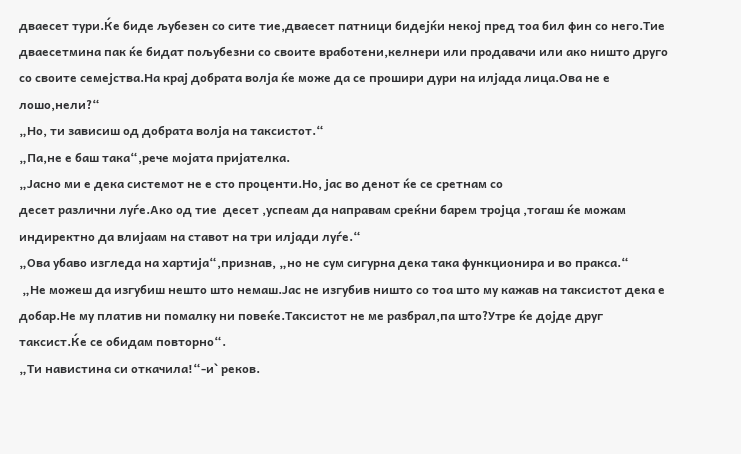дваесет тури.Ќе биде љубезен со сите тие,дваесет патници бидејќи некој пред тоа бил фин со него.Тие дваесетмина пак ќе бидат пољубезни со своите вработени,келнери или продавачи или ако ништо друго со своите семејства.На крај добрата волја ќе може да се прошири дури на илјада лица.Ова не е лошо,нели?“
„Но, ти зависиш од добрата волја на таксистот.“
„Па,не е баш така“,рече мојата пријателка.
„Јасно ми е дека системот не е сто проценти.Но, јас во денот ќе се сретнам со
десет различни луѓе.Ако од тие  десет ,успеам да направам среќни барем тројца ,тогаш ќе можам индиректно да влијаам на ставот на три илјади луѓе.“
„Ова убаво изгледа на хартија“,признав, „но не сум сигурна дека така функционира и во пракса.“
 „Не можеш да изгубиш нешто што немаш.Јас не изгубив ништо со тоа што му кажав на таксистот дека е добар.Не му платив ни помалку ни повеќе.Таксистот не ме разбрал,па што?Утре ќе дојде друг таксист.Ќе се обидам повторно“.
„Ти навистина си откачила!“-и` реков.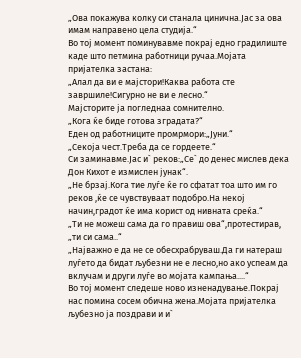„Ова покажува колку си станала цинична.Јас за ова имам направено цела студија.“
Во тој момент поминувавме покрај едно градилиште каде што петмина работници ручаа.Мојата пријателка застана:
„Алал да ви е мајстори!Каква работа сте завршиле!Сигурно не ви е лесно.“
Мајсторите ја погледнаа сомнително.
„Кога ќе биде готова зградата?“
Еден од работниците промрмори:„Јуни.“
„Секоја чест.Треба да се гордеете.“
Си заминавме.Јас и` реков:„Се` до денес мислев дека Дон Кихот е измислен јунак“.
„Не брзај.Кога тие луѓе ќе го сфатат тоа што им го реков ,ќе се чувствуваат подобро.На некој начин,градот ќе има корист од нивната среќа.“
„Ти не можеш сама да го правиш ова“,протестирав, „ти си сама..“
„Најважно е да не се обесхрабруваш.Да ги натераш луѓето да бидат љубезни не е лесно,но ако успеам да вклучам и други луѓе во мојата кампања....“
Во тој момент следеше ново изненадување.Покрај нас помина сосем обична жена.Мојата пријателка љубезно ја поздрави и и`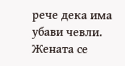рече дека има убави чевли.
Жената се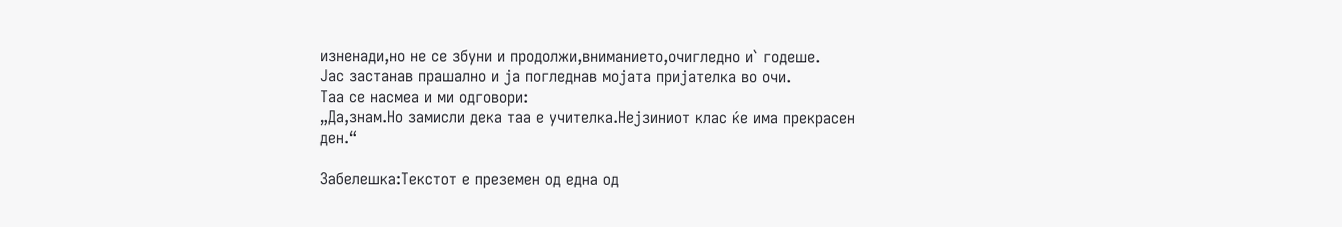изненади,но не се збуни и продолжи,вниманието,очигледно и` годеше.
Јас застанав прашално и ја погледнав мојата пријателка во очи.
Таа се насмеа и ми одговори:
„Да,знам.Но замисли дека таа е учителка.Нејзиниот клас ќе има прекрасен ден.“

Забелешка:Текстот е преземен од една од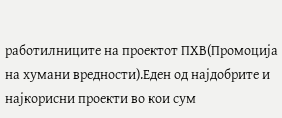работилниците на проектот ПХВ(Промоција на хумани вредности).Еден од најдобрите и најкорисни проекти во кои сум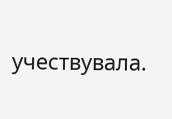учествувала.